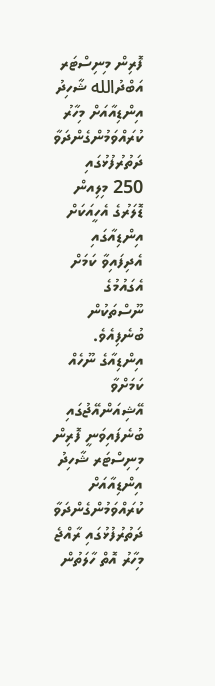ފޮރިން މިނިސްޓަރ އަބްދުالله ޝާހިދު އިންޑިއާއަށް މިހާރު ކުރައްވަމުންގެންދަވާ ދަތުރުފުޅުގައި 250 މިލިއން ޑޮލަރުގެ އެހީއަކަށް އިންޑިއާގައި އެދިފައިވާ ކަމަށް އެގައުމުގެ ނޫސްތަކުން ބުނެފިއެވެ.
އިންޑިއާގެ ނޫހެއް ކަމަށްވާ އޭޝިއަންއޭޖުގައި ބުނެފައިވަނީ ފޮރިން މިނިސްޓަރ ޝާހިދު އިންޑިއާއަށް ކުރައްވަމުންގެންދަވާ ދަތުރުފުޅުގައި ރާއްޖެ މިހާރު އޮތް ހާލަތުން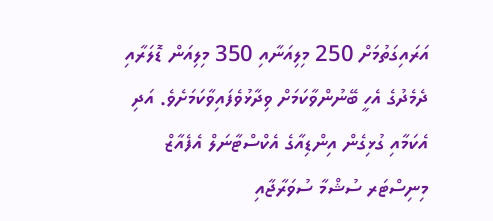އަރައިގަތުމަށް 250 މިލިއަނާއި 350 މިލިއަން ޑޮލަރާއި ދެމެދުގެ އެހީ ބޭނުންވާކަމަށް ވިދާޅުވެފައިވާކަމަށެވެ. އަދި އެކަމާއި ގުޅިގެން އިންޑިއާގެ އެކްސްޓާނަލް އެފެއާޒް މިނިސްޓަރ ސުޝްމާ ސުވަރާޖާއި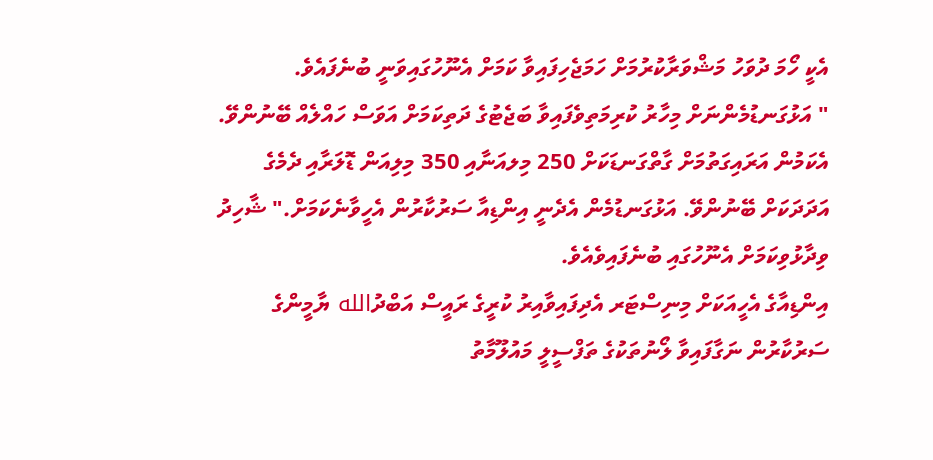އެކީ ހޯމަ ދުވަހު މަޝްވަރާކުރުމަށް ހަމަޖެހިފައިވާ ކަމަށް އެނޫހުގައިވަނީ ބުނެފައެވެ.
" އަޅުގަނޑުމެންނަށް މިހާރު ކުރިމަތިވެފައިވާ ބަޖެޓުގެ ދަތިކަމަށް އަވަސް ހައްލެއް ބޭނުންވޭ. އެކަމުން އަރައިގަތުމަށް ގާތްގަނޑަކަށް 250 މިލއަނާއި 350 މިލިއަން ޑޮލަރާއި ދެމެގެ އަދަދަކަށް ބޭނުންވޭ. އަޅުގަނޑުމެން އެދެނީ އިންޑިއާ ސަރުކާރުން އެހީވާނެކަމަށް." ޝާހިދު ވިދާޅުވިކަމަށް އެނޫހުގައި ބުނެފައިވެއެވެ.
އިންޑިއާގެ އެހީއަކަށް މިނިސްޓަރ އެދިފައިވާއިރު ކުރީގެ ރައީސް އަބްދުالله ޔާމީންގެ ސަރުކާރުން ނަގާފައިވާ ލޯނުތަކުގެ ތަފްސީލީ މައުލޫމާތު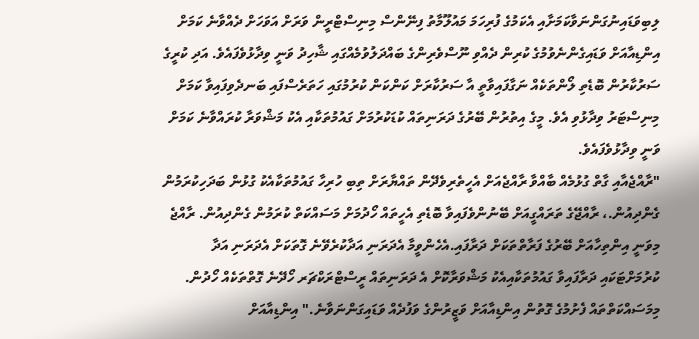ލިބިވަޑައިނުގަންނަވާކަމަށާއި އެކަމުގެ ފުރިހަމަ މައުލޫމާތު ފިނޭންސް މިނިސްޓްރީން ވަރަށް އަވަހަށް ދެއްވާނެ ކަމަށް އިންޑިއާއަށް ވަޑައިގެންނެވުމުގެ ކުރިން ދެއްވި ނޫސްވެރިންގެ ބައްދަލުވުމެއްގައި ޝާހިދު ވަނީ ވިދާޅުވެފައެވެ. އަދި ކުރީގެ ސަރުކާރުން ބޮޑެތި ލޯންތަކެއް ނަގާފައިވާތީ އާ ސަރުކާރަށް ކަންކަން ކުރުމުގައި ހަތަރެސްފައި ބަނދެވިފައިވާ ކަމަށް މިނިސްޓަރު ވިދާޅުވި އެވެ. މީގެ އިތުރުން ބޭރުގެ ދަރަނިތައް ކުޑަކުރުމަށް ގައުމުތަކާއި އެކު މަޝްވަރާ ކުރައްވާނެ ކަމަށް ވަނީ ވިދާޅުވެފައެވެ.
"ރާއްޖެއާއި ގާތް ގުޅުމެއް ބާއްވާ ރާއްޖެއަށް އެހީތެރިވެދޭން ތައްޔާރަށް ތިބި ހުރިހާ ގައުމުތަކާއެކު ގުޅުން ބަދަހިކުރަމުން ގެންދިއުން.، ރާއްޖޭގެ ތަރައްގީއަށް ބޭނުންވެފައިވާ ބޮޑެތި އެހީތައް ހޯދުމަށް މަސައްކަތް ކުރަމުން ގެންދިއުން. ރާއްޖެ މިވަނީ އިންތިހާއަށް ބޭރުގެ ފަރާތްތަކަށް ދަރާފައި.އެހެންވީމާ އެދަރަނި އަދާކުރެވޭނެ ގޮތަކަށް އެދަރަނި އަދާ ކުރުމަށްޓަކައި ދަރާފައިވާ ގައުމުތަކާއިއެކު މަޝްވަރާކޮށް އެ ދަރަނިތައް ރީސްޓްރަކްޗަރ ހޯދޭނެ ގޮތްތަކެއް ހޯދުން. މިމަސައްކަތްތައް ފެށުމުގެ ގޮތުން އިންޑިއާއަށް ވަޒީރުންގެ ވަފުދެއް ވަޑައިގަންނަވާނެ." އިންޑިއާއަށް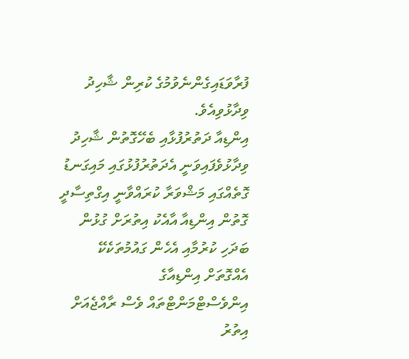ފުރާވަޑައިގެންނެވުމުގެ ކުރިން ޝާހިދު ވިދާޅުވިއެވެ.
އިންޑިއާ ދަތުރުފުޅާއި ބެހޭގޮތުން ޝާހިދު ވިދާޅުވެފައިވަނީ އެދަތުރުފުޅުގައި މައިގަނޑު ގޮތެއްގައި މަޝްވަރާ ކުރައްވާނީ އިގްތިސާދީ ގޮތުން އިންޑިއާ އާއެކު އިތުރަށް ގުޅުން ބަދަހި ކުރުމާއި އެހެން ގައުމުތަކެކޭ އެއްގޮތަށް އިންޑިއާގެ އިންވެސްޓްމަންޓްތައް ވެސް ރާއްޖެއަށް އިތުރު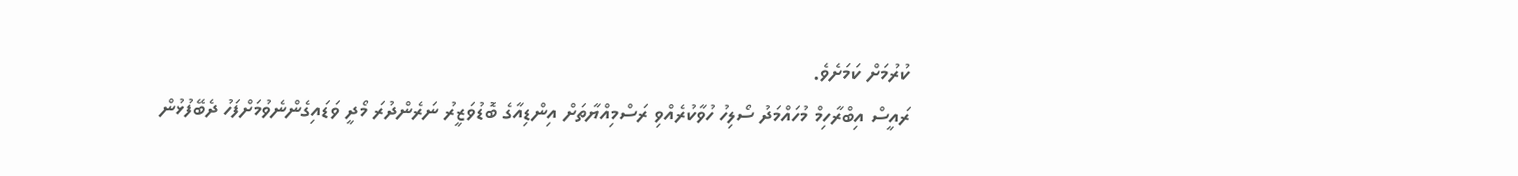ކުރުމަށް ކަމަށެވެ.
ރައީސް އިބްރާހިމް މުހައްމަދު ސޯލިހު ހުވާކުރެއްވި ރަސްމިއްޔާތަށް އިންޑިއާގެ ބޮޑުވަޒީރު ނަރެންދުރަ މޯދީ ވަޑައިގެންނެވުމަށްފަހު ދެބޭފުޅުން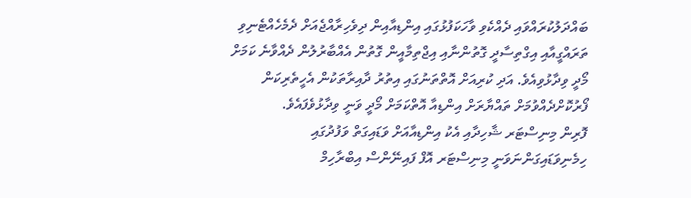ބައްދަލުކުރައްވައި ދެއްކެވި ވާހަކަފުޅުގައި އިންޑިއާއިން ދިވެހިރާއްޖެއަށް ދެމެހެއްޓެނިވި ތަރައްގީއާއި އިގްތިސާދީ ގޮތުންނާއި އިޖްތިމާއީން ގޮތުން އެއްބާރުލުން ދެއްވާނެ ކަމަށް މޯދީ ވިދާޅުވިއެވެ. އަދި ކުރިއަށް އޮތްތަނުގައި އިތުރު ދާއިރާތަކުން އެހީތެރިކަން ފޯރުކޮށްދެއްވުމަށް ތައްޔާރަށް އިންޑިއާ އޮތްކަމަށް މޯދީ ވަނީ ވިދާޅުވެފައެވެ.
ފޮރިން މިނިސްޓަރ ޝާހިދާއި އެކު އިންޑިއާއަށް ވަޑައިގަތް ވަފުދުގައި ހިމެނިވަޑައިގަންނަވަނީ މިނިސްޓަރ އޮފް ފައިނޭންސް އިބްރާހިމް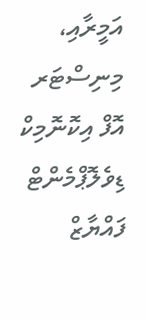އަމީރާއި، މިނިސްޓަރ އޮފް އިކޮނޮމިކް ޑިވެލޮޕްމެންޓް ފައްޔާޒް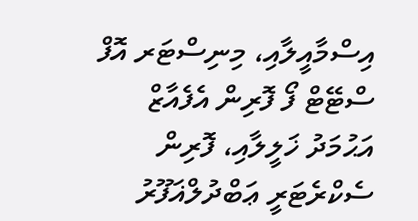އިސްމާއީލާއި، މިނިސްޓަރ އޮފް ސްޓޭޓް ފޯ ފޮރިން އެފެއާޒް އަޙުމަދު ޚަލީލާއި، ފޮރިން ސެކްރެޓަރީ ޢަބްދުލްޣަފޫރު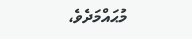މުޙައްމަދެވެ،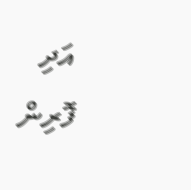އަދި ފޮރިން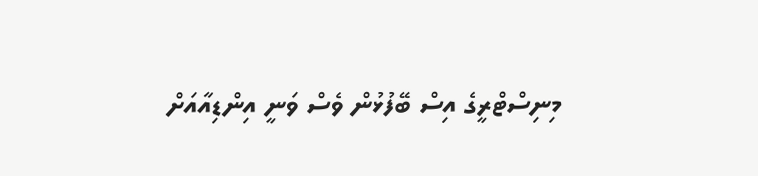މިނިސްޓްރީގެ އިސް ބޭފުޅުން ވެސް ވަނީ އިންޑިއާއަށް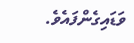ވަޑައިގެންފައެވެ.